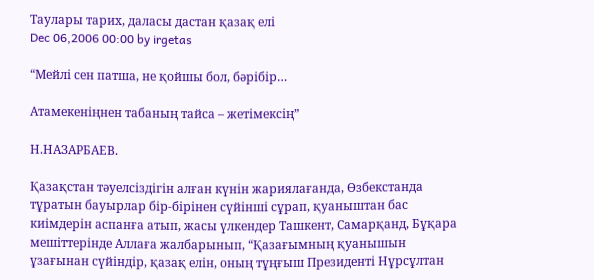Таулары тарих, даласы дастан қазақ елі
Dec 06,2006 00:00 by irgetas

“Мейлі сен патша, не қойшы бол, бәрібір…

Атамекеніңнен табаның тайса – жетімексің”

Н.НАЗАРБАЕВ.

Қазақстан тәуелсіздігін алған күнін жариялағанда, Өзбекстанда тұратын бауырлар бір-бірінен сүйінші сұрап, қуаныштан бас киімдерін аспанға атып, жасы үлкендер Ташкент, Самарқанд, Бұқара мешіттерінде Аллаға жалбарынып, “Қазағымның қуанышын ұзағынан сүйіндір, қазақ елін, оның тұңғыш Президенті Нұрсұлтан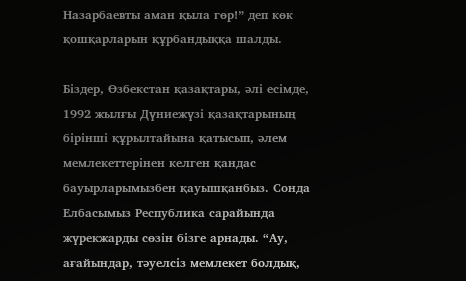Назарбаевты аман қыла гөр!” деп көк қошқарларын құрбандыққа шалды.

Біздер, Өзбекстан қазақтары, әлі есімде, 1992 жылғы Дүниежүзі қазақтарының бірінші құрылтайына қатысып, әлем мемлекеттерінен келген қандас бауырларымызбен қауышқанбыз. Сонда Елбасымыз Республика сарайында жүрекжарды сөзін бізге арнады. “Ау, ағайындар, тәуелсіз мемлекет болдық,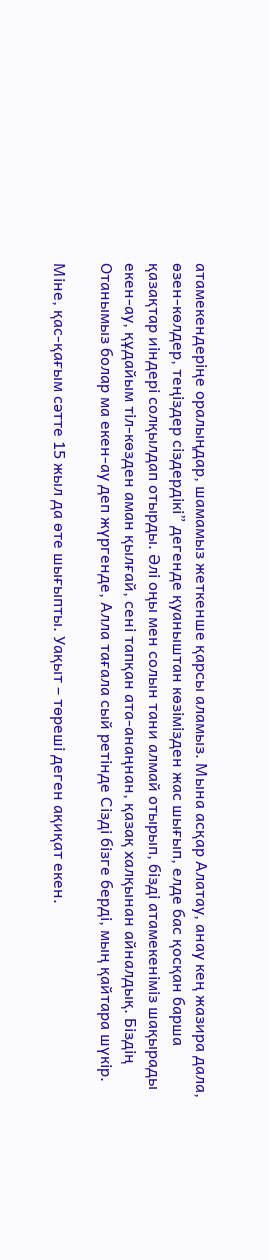атамекендеріңе оралыңдар, шамамыз жеткенше қарсы аламыз. Мына асқар Алатау, анау кең жазира дала, өзен-көлдер, теңіздер сіздердікі” дегенде қуаныштан көзімізден жас шығып, елде бас қосқан барша қазақтар иіндері солқылдап отырды. Әлі оңы мен солын тани алмай отырып, бізді атамекеніміз шақырады екен-ау, құдайым тіл-көзден аман қылғай, сені тапқан ата-анаңнан, қазақ халқынан айналдық. Біздің Отанымыз болар ма екен-ау деп жүргенде, Алла тағала сый ретінде Сізді бізге берді, мың қайтара шүкір.

Міне, қас-қағым сәтте 15 жыл да өте шығыпты. Уақыт – төреші деген ақиқат екен.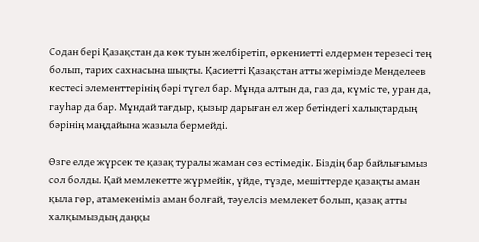Содан бері Қазақстан да көк туын желбіретіп, өркениетті елдермен терезесі тең болып, тарих сахнасына шықты. Қасиетті Қазақстан атты жерімізде Менделеев кестесі элементтерінің бәрі түгел бар. Мұнда алтын да, газ да, күміс те, уран да, гауһар да бар. Мұндай тағдыр, қызыр дарыған ел жер бетіндегі халықтардың бәрінің маңдайына жазыла бермейді.

Өзге елде жүрсек те қазақ туралы жаман сөз естімедік. Біздің бар байлығымыз сол болды. Қай мемлекетте жүрмейік, үйде, түзде, мешіттерде қазақты аман қыла гөр, атамекеніміз аман болғай, тәуелсіз мемлекет болып, қазақ атты халқымыздың даңқы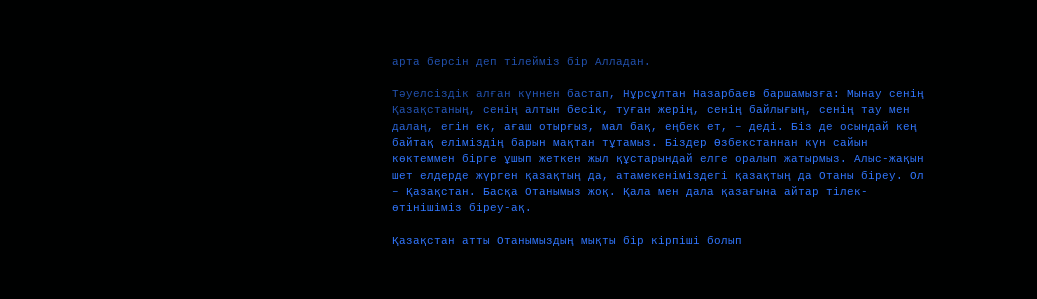арта берсін деп тілейміз бір Алладан.

Тәуелсіздік алған күннен бастап, Нұрсұлтан Назарбаев баршамызға: Мынау сенің Қазақстаның, сенің алтын бесік, туған жерің, сенің байлығың, сенің тау мен далаң, егін ек, ағаш отырғыз, мал бақ, еңбек ет, – деді. Біз де осындай кең байтақ еліміздің барын мақтан тұтамыз. Біздер Өзбекстаннан күн сайын көктеммен бірге ұшып жеткен жыл құстарындай елге оралып жатырмыз. Алыс-жақын шет елдерде жүрген қазақтың да, атамекеніміздегі қазақтың да Отаны біреу. Ол – Қазақстан. Басқа Отанымыз жоқ. Қала мен дала қазағына айтар тілек-өтінішіміз біреу-ақ.

Қазақстан атты Отанымыздың мықты бір кірпіші болып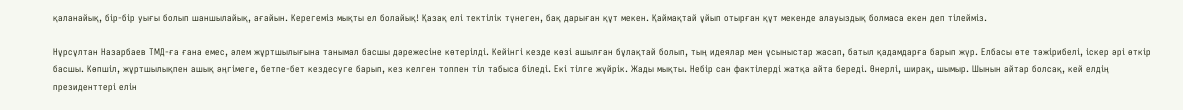қаланайық, бір-бір уығы болып шаншылайық, ағайын. Керегеміз мықты ел болайық! Қазақ елі тектілік түнеген, бақ дарыған құт мекен. Қаймақтай ұйып отырған құт мекенде алауыздық болмаса екен деп тілейміз.

Нұрсұлтан Назарбаев ТМД-ға ғана емес, әлем жұртшылығына танымал басшы дәрежесіне көтерілді. Кейінгі кезде көзі ашылған бұлақтай болып, тың идеялар мен ұсыныстар жасап, батыл қадамдарға барып жүр. Елбасы өте тәжірибелі, іскер әрі өткір басшы. Көпшіл, жұртшылықпен ашық әңгімеге, бетпе-бет кездесуге барып, кез келген топпен тіл табыса біледі. Екі тілге жүйрік. Жады мықты. Небір сан фактілерді жатқа айта береді. Өнерлі, ширақ, шымыр. Шынын айтар болсақ, кей елдің президенттері елін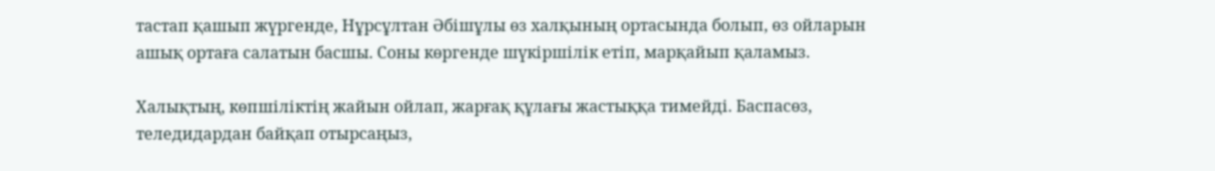тастап қашып жүргенде, Нұрсұлтан Әбішұлы өз халқының ортасында болып, өз ойларын ашық ортаға салатын басшы. Соны көргенде шүкіршілік етіп, марқайып қаламыз.

Халықтың, көпшіліктің жайын ойлап, жарғақ құлағы жастыққа тимейді. Баспасөз, теледидардан байқап отырсаңыз,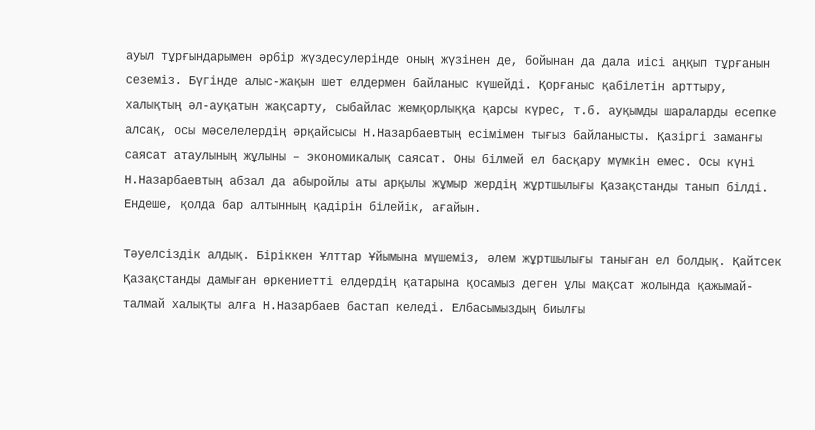ауыл тұрғындарымен әрбір жүздесулерінде оның жүзінен де, бойынан да дала иісі аңқып тұрғанын сеземіз. Бүгінде алыс-жақын шет елдермен байланыс күшейді. Қорғаныс қабілетін арттыру, халықтың әл-ауқатын жақсарту, сыбайлас жемқорлыққа қарсы күрес, т.б. ауқымды шараларды есепке алсақ, осы мәселелердің әрқайсысы Н.Назарбаевтың есімімен тығыз байланысты. Қазіргі заманғы саясат атаулының жұлыны – экономикалық саясат. Оны білмей ел басқару мүмкін емес. Осы күні Н.Назарбаевтың абзал да абыройлы аты арқылы жұмыр жердің жұртшылығы Қазақстанды танып білді. Ендеше, қолда бар алтынның қадірін білейік, ағайын.

Тәуелсіздік алдық. Біріккен Ұлттар Ұйымына мүшеміз, әлем жұртшылығы таныған ел болдық. Қайтсек Қазақстанды дамыған өркениетті елдердің қатарына қосамыз деген ұлы мақсат жолында қажымай-талмай халықты алға Н.Назарбаев бастап келеді. Елбасымыздың биылғы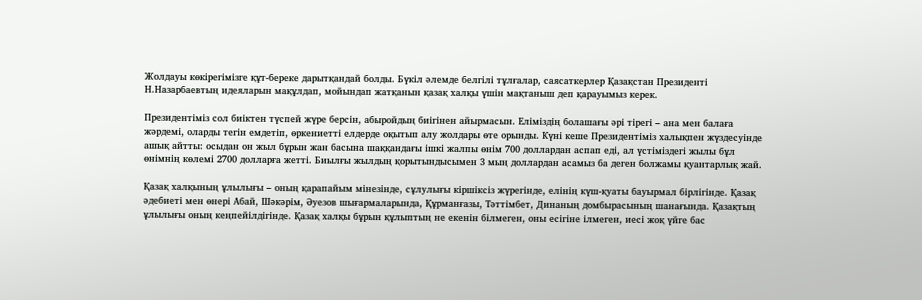Жолдауы көкірегімізге құт-береке дарытқандай болды. Бүкіл әлемде белгілі тұлғалар, саясаткерлер Қазақстан Президенті Н.Назарбаевтың идеяларын мақұлдап, мойындап жатқанын қазақ халқы үшін мақтаныш деп қарауымыз керек.

Президентіміз сол биіктен түспей жүре берсін, абыройдың биігінен айырмасын. Еліміздің болашағы әрі тірегі – ана мен балаға жәрдемі, оларды тегін емдетіп, өркениетті елдерде оқытып алу жолдары өте орынды. Күні кеше Президентіміз халықпен жүздесуінде ашық айтты: осыдан он жыл бұрын жан басына шаққандағы ішкі жалпы өнім 700 доллардан аспап еді, ал үстіміздегі жылы бұл өнімнің көлемі 2700 долларға жетті. Биылғы жылдың қорытындысымен 3 мың доллардан асамыз ба деген болжамы қуантарлық жай.

Қазақ халқының ұлылығы – оның қарапайым мінезінде, сұлулығы кіршіксіз жүрегінде, елінің күш-қуаты бауырмал бірлігінде. Қазақ әдебиеті мен өнері Абай, Шәкәрім, Әуезов шығармаларында, Құрманғазы, Тәттімбет, Динаның домбырасының шанағында. Қазақтың ұлылығы оның кеңпейілдігінде. Қазақ халқы бұрын құлыптың не екенін білмеген, оны есігіне ілмеген, иесі жоқ үйге бас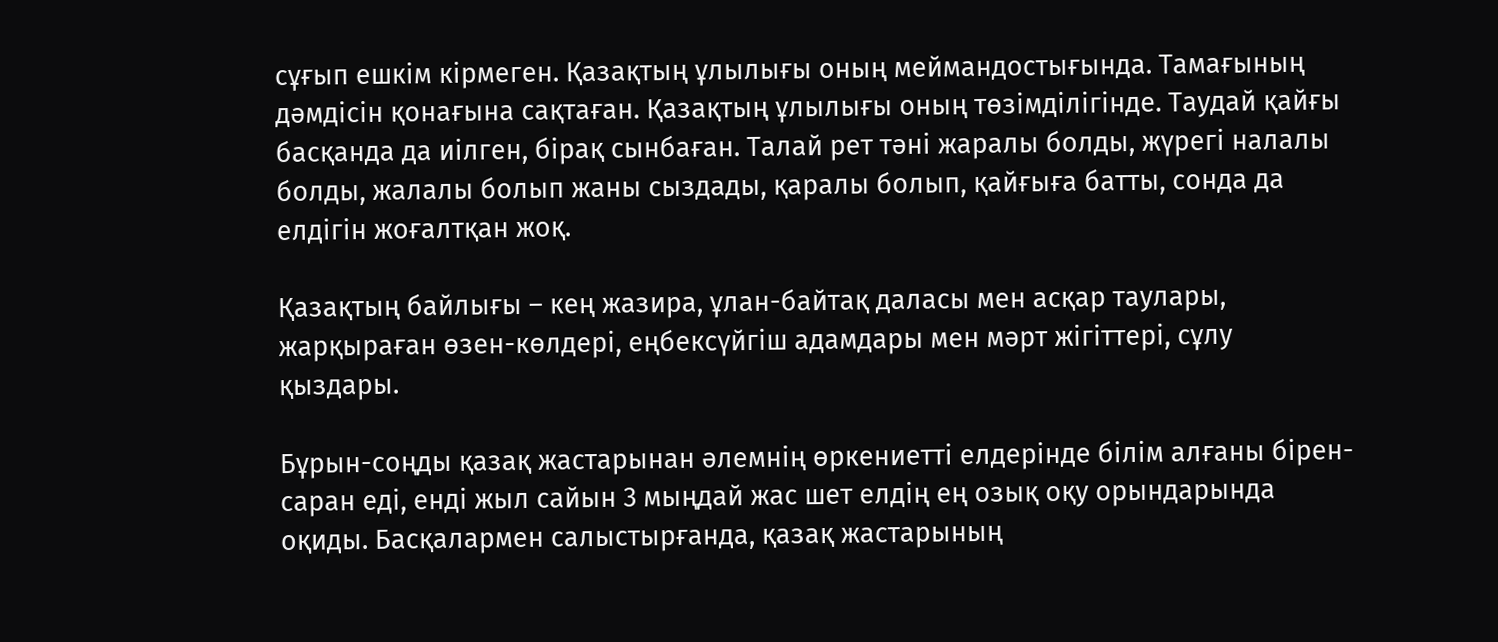сұғып ешкім кірмеген. Қазақтың ұлылығы оның меймандостығында. Тамағының дәмдісін қонағына сақтаған. Қазақтың ұлылығы оның төзімділігінде. Таудай қайғы басқанда да иілген, бірақ сынбаған. Талай рет тәні жаралы болды, жүрегі налалы болды, жалалы болып жаны сыздады, қаралы болып, қайғыға батты, сонда да елдігін жоғалтқан жоқ.

Қазақтың байлығы – кең жазира, ұлан-байтақ даласы мен асқар таулары, жарқыраған өзен-көлдері, еңбексүйгіш адамдары мен мәрт жігіттері, сұлу қыздары.

Бұрын-соңды қазақ жастарынан әлемнің өркениетті елдерінде білім алғаны бірен-саран еді, енді жыл сайын 3 мыңдай жас шет елдің ең озық оқу орындарында оқиды. Басқалармен салыстырғанда, қазақ жастарының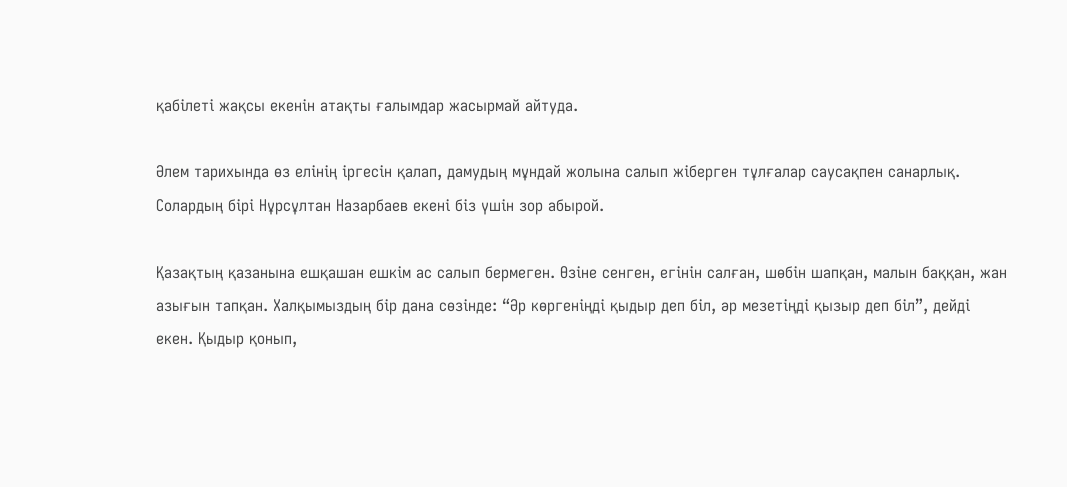қабілеті жақсы екенін атақты ғалымдар жасырмай айтуда.

Әлем тарихында өз елінің іргесін қалап, дамудың мұндай жолына салып жіберген тұлғалар саусақпен санарлық. Солардың бірі Нұрсұлтан Назарбаев екені біз үшін зор абырой.

Қазақтың қазанына ешқашан ешкім ас салып бермеген. Өзіне сенген, егінін салған, шөбін шапқан, малын баққан, жан азығын тапқан. Халқымыздың бір дана сөзінде: “Әр көргеніңді қыдыр деп біл, әр мезетіңді қызыр деп біл”, дейді екен. Қыдыр қонып,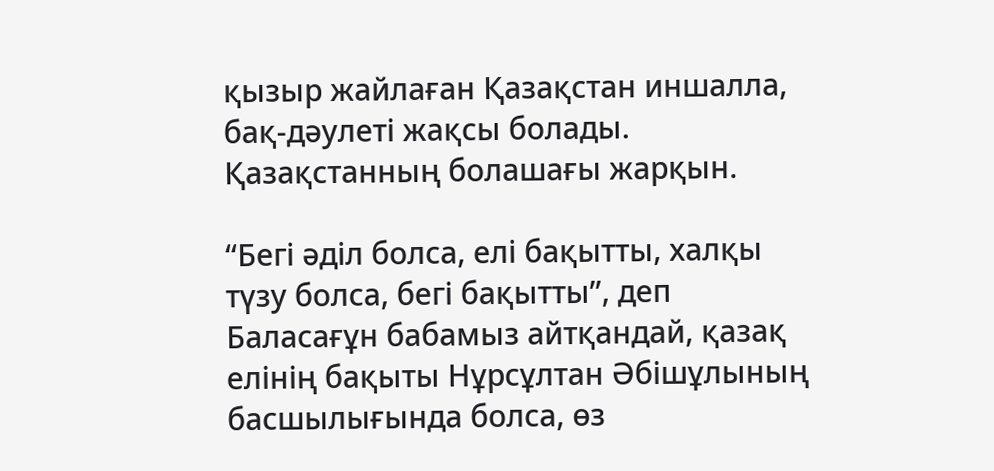қызыр жайлаған Қазақстан иншалла, бақ-дәулеті жақсы болады. Қазақстанның болашағы жарқын.

“Бегі әділ болса, елі бақытты, халқы түзу болса, бегі бақытты”, деп Баласағұн бабамыз айтқандай, қазақ елінің бақыты Нұрсұлтан Әбішұлының басшылығында болса, өз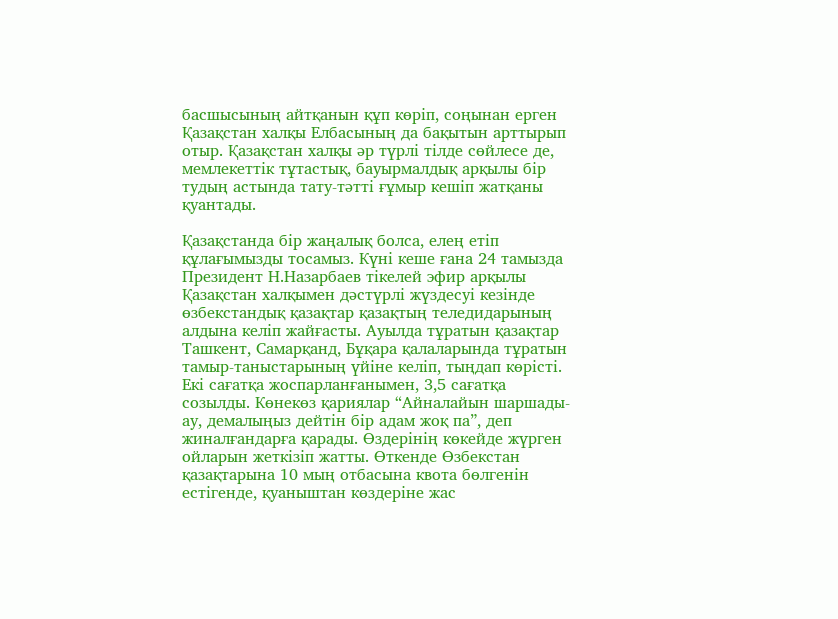басшысының айтқанын құп көріп, соңынан ерген Қазақстан халқы Елбасының да бақытын арттырып отыр. Қазақстан халқы әр түрлі тілде сөйлесе де, мемлекеттік тұтастық, бауырмалдық арқылы бір тудың астында тату-тәтті ғұмыр кешіп жатқаны қуантады.

Қазақстанда бір жаңалық болса, елең етіп құлағымызды тосамыз. Күні кеше ғана 24 тамызда Президент Н.Назарбаев тікелей эфир арқылы Қазақстан халқымен дәстүрлі жүздесуі кезінде өзбекстандық қазақтар қазақтың теледидарының алдына келіп жайғасты. Ауылда тұратын қазақтар Ташкент, Самарқанд, Бұқара қалаларында тұратын тамыр-таныстарының үйіне келіп, тыңдап көрісті. Екі сағатқа жоспарланғанымен, 3,5 сағатқа созылды. Көнекөз қариялар “Айналайын шаршады-ау, демалыңыз дейтін бір адам жоқ па”, деп жиналғандарға қарады. Өздерінің көкейде жүрген ойларын жеткізіп жатты. Өткенде Өзбекстан қазақтарына 10 мың отбасына квота бөлгенін естігенде, қуаныштан көздеріне жас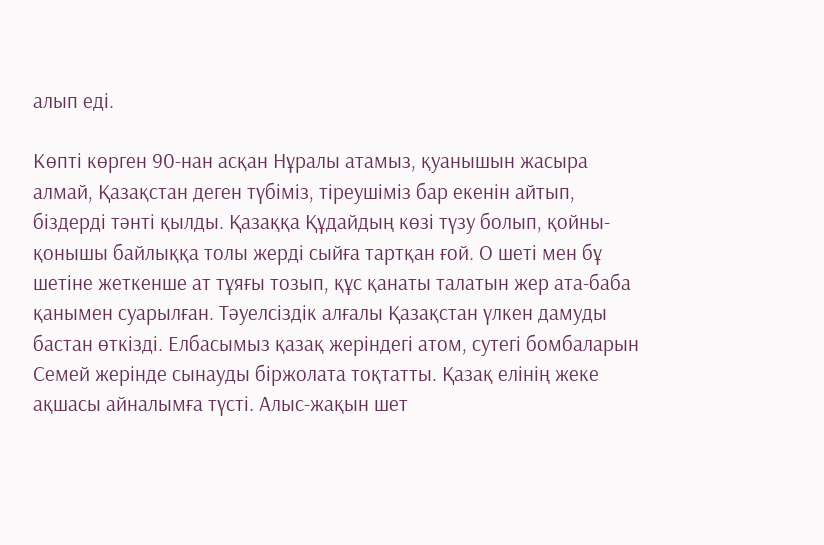алып еді.

Көпті көрген 90-нан асқан Нұралы атамыз, қуанышын жасыра алмай, Қазақстан деген түбіміз, тіреушіміз бар екенін айтып, біздерді тәнті қылды. Қазаққа Құдайдың көзі түзу болып, қойны-қонышы байлыққа толы жерді сыйға тартқан ғой. О шеті мен бұ шетіне жеткенше ат тұяғы тозып, құс қанаты талатын жер ата-баба қанымен суарылған. Тәуелсіздік алғалы Қазақстан үлкен дамуды бастан өткізді. Елбасымыз қазақ жеріндегі атом, сутегі бомбаларын Семей жерінде сынауды біржолата тоқтатты. Қазақ елінің жеке ақшасы айналымға түсті. Алыс-жақын шет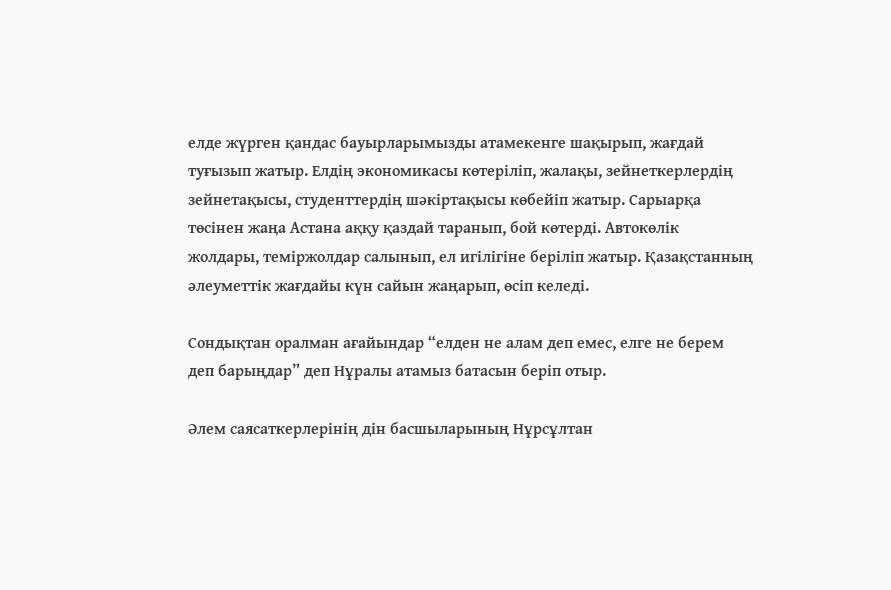елде жүрген қандас бауырларымызды атамекенге шақырып, жағдай туғызып жатыр. Елдің экономикасы көтеріліп, жалақы, зейнеткерлердің зейнетақысы, студенттердің шәкіртақысы көбейіп жатыр. Сарыарқа төсінен жаңа Астана аққу қаздай таранып, бой көтерді. Автокөлік жолдары, теміржолдар салынып, ел игілігіне беріліп жатыр. Қазақстанның әлеуметтік жағдайы күн сайын жаңарып, өсіп келеді.

Сондықтан оралман ағайындар “елден не алам деп емес, елге не берем деп барыңдар” деп Нұралы атамыз батасын беріп отыр.

Әлем саясаткерлерінің дін басшыларының Нұрсұлтан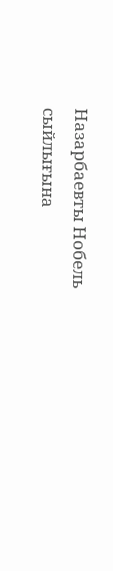Назарбаевты Нобель сыйлығына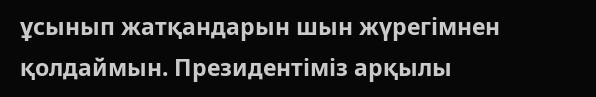ұсынып жатқандарын шын жүрегімнен қолдаймын. Президентіміз арқылы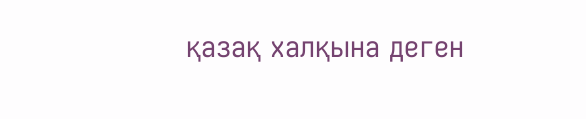қазақ халқына деген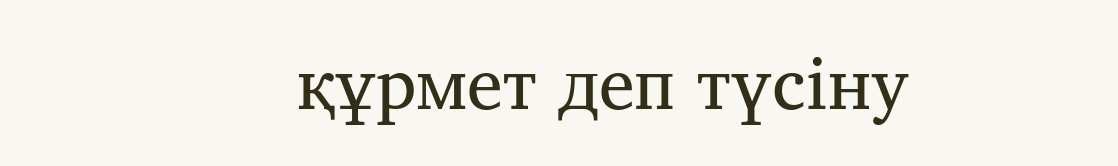құрмет деп түсіну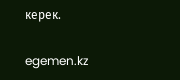керек.

egemen.kz